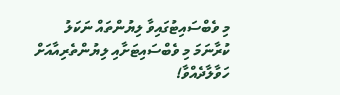މި ވެބްސައިޓުގައިވާ ލިޔުންތައް ނަކަލު ކުރާނަމަ މި ވެބްސައިޓަށާއި ލިޔުންތެރިއާއަށް ހަވާލާދެއްވާ!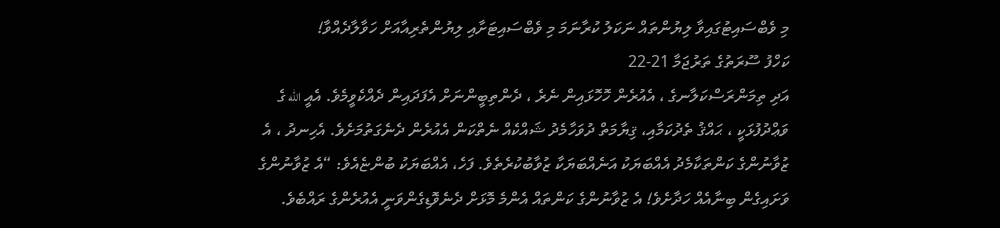މި ވެބްސައިޓުގައިވާ ލިޔުންތައް ނަކަލު ކުރާނަމަ މި ވެބްސައިޓަށާއި ލިޔުންތެރިއާއަށް ހަވާލާދެއްވާ!
ކަހްފު ސޫރަތުގެ ތަރުޖަމާ 21-22
އަދި ތިމަންރަސްކަލާނގެ ، އެއުރެން ހޮހޮޅައިން ނެރެ ، ދެންތިބީންނަށް އެފަދައިން ދެއްކެވީމެވެ. އެއީ اللّه ގެ ވަޢްދުފުޅަކީ ، ޙައްޤު ތެދުކަމާއި، ޤިޔާމަތް ދުވަހާމެދު ޝައްކެއް ނެތްކަން އެއުރެން ދެނެގަތުމަށެވެ. އެހިނދު ، އެ ޒުވާނުންގެ ކަންތަކާމެދު އެއްބަޔަކު އަނެއްބަޔަކާ ޒުވާބުކުރެތެވެ. ފަހެ، އެއްބަޔަކު ބުންޏެއެވެ: “އެ ޒުވާނުންގެ ވަށައިގެން ބިނާއެއް ހަދާށެވެ! އެ ޒުވާނުންގެ ކަންތައް އެންމެ މޮޅަށް ދެނެވޮޑިގެންވަނީ އެއުރެންގެ ރައްބެވެ.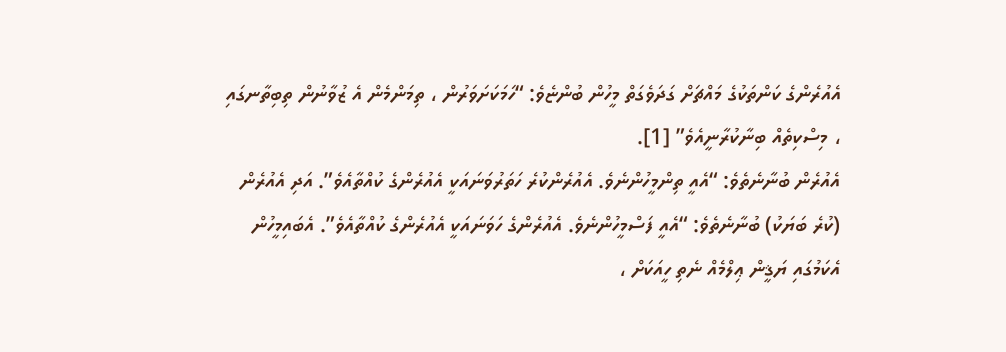އެއުރެންގެ ކަންތަކުގެ މައްޗަށް ގަދަވެގަތް މީހުން ބުންޏެވެ: “ހަމަކަށަވަރުން ، ތިމަންމެން އެ ޒުވާނުން ތިބިތާނގައި ، މިސްކިތެއް ބިނާކުރާނީއެވެ” [1].
އެއުރެން ބުނާނެތެވެ: “އެއީ ތިންމީހުންނެވެ. އެއުރެންކުރެ ހަތަރުވަނައަކީ އެއުރެންގެ ކުއްތާއެވެ”. އަދި އެއުރެން (ކުރެ ބަޔަކު) ބުނާނެތެވެ: “އެއީ ފަސްމީހުންނެވެ. އެއުރެންގެ ހަވަނައަކީ އެއުރެންގެ ކުއްތާއެވެ”. އެބައިމީހުން އެކަމުގައި ޔަޤީން ޢިލްމެއް ނެތި ހީއަކަށް ،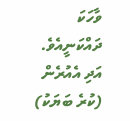ވާހަކަ ދައްކަނީއެވެ. އަދި އެއުރެން (ކުރެ ބަޔަކު)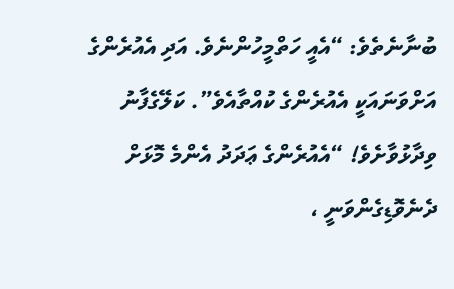ބުނާނެތެވެ: “އެއީ ހަތްމީހުންނެވެ. އަދި އެއުރެންގެ އަށްވަނައަކީ އެއުރެންގެ ކުއްތާއެވެ”. ކަލޭގެފާނު ވިދާޅުވާށެވެ! “އެއުރެންގެ ޢަދަދު އެންމެ މޮޅަށް ދެނެވޮޑިގެންވަނީ ،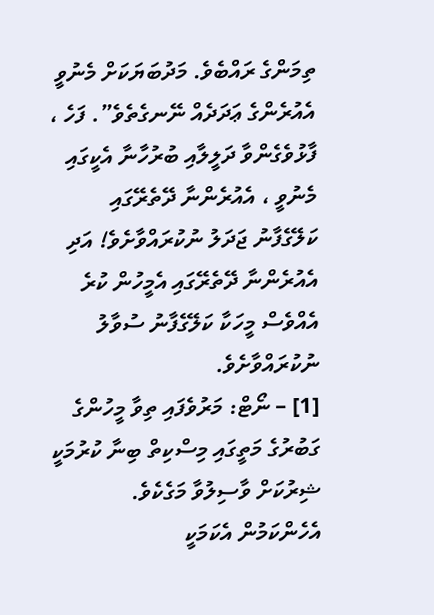ތިމަންގެ ރައްބެވެ. މަދުބަޔަކަށް މެނުވީ އެއުރެންގެ ޢަދަދެއް ނޭނގެތެވެ”. ފަހެ ، ފާޅުވެގެންވާ ދަލީލާއި ބުރުހާނާ އެކީގައި މެނުވީ ، އެއުރެންނާ ދޭތެރޭގައި ކަލޭގެފާނު ޖަދަލު ނުކުރައްވާށެވެ! އަދި އެއުރެންނާ ދޭތެރޭގައި އެމީހުން ކުރެ އެއްވެސް މީހަކާ ކަލޭގެފާނު ސުވާލު ނުކުރައްވާށެވެ.
[1] – ނޯޓް: މަރުވެފައި ތިވާ މީހުންގެ ގަބުރުގެ މަތީގައި މިސްކިތް ބިނާ ކުރުމަކީ ޝިރުކަށް ވާސިލުވާ މަގެކެވެ. އެހެންކަމުން އެކަމަކީ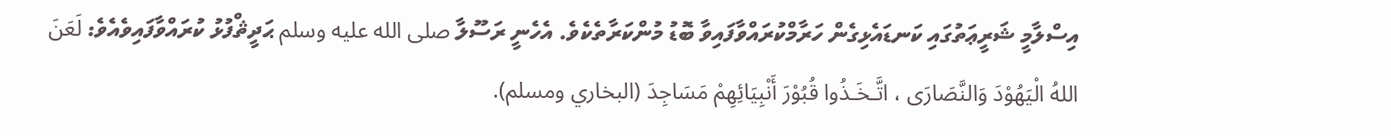އިސްލާމީ ޝަރީޢަތުގައި ކަނޑައެޅިގެން ހަރާމްކުރައްވާފައިވާ ބޮޑު މުންކަރާތެކެވެ. އެހެނީ ރަސޫލާ صلى الله عليه وسلم ޙަދީޘްފުޅު ކުރައްވާފައިވެއެވެ: لَعَنَ اللهُ الْيَهُوْدَ وَالنَّصَارَى ، اتَّـخَـذُوا قُبُوْرَ أَنْبِيَائِهِمْ مَسَاجِدَ (البخاري ومسلم).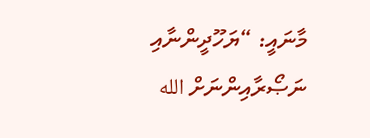މާނައީ: “ޔަހޫދީންނާއި ނަޞޯރާއިންނަށް الله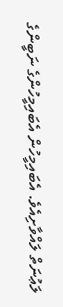ލަޢުނަތް ލައްވާށިއެވެ. އެބައިމީހުން އެބައިމީހުންގެ ނަބީންގެ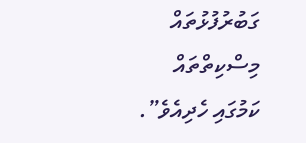ގަބުރުފުޅުތައް މިސްކިތްތައް ކަމުގައި ހެދިއެވެ”.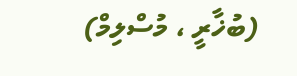(ބުޚާރީ ، މުސްލިމް)